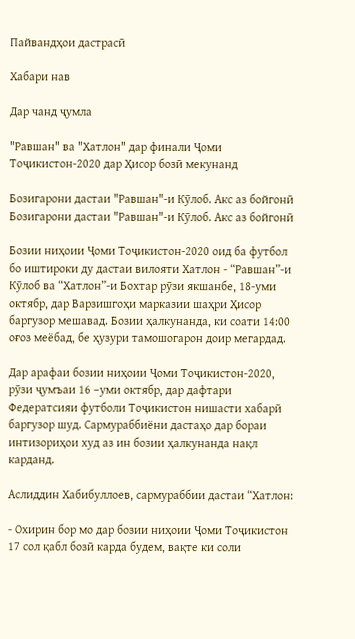Пайвандҳои дастрасӣ

Хабари нав

Дар чанд ҷумла

"Равшан" ва "Хатлон" дар финали Ҷоми Тоҷикистон-2020 дар Ҳисор бозӣ мекунанд

Бозигарони дастаи "Равшан"-и Кӯлоб. Акс аз бойгонӣ
Бозигарони дастаи "Равшан"-и Кӯлоб. Акс аз бойгонӣ

Бозии ниҳоии Ҷоми Тоҷикистон-2020 оид ба футбол бо иштироки ду дастаи вилояти Хатлон - “Равшан”-и Кӯлоб ва “Хатлон”-и Бохтар рӯзи якшанбе, 18-уми октябр, дар Варзишгоҳи марказии шаҳри Ҳисор баргузор мешавад. Бозии ҳалкунанда, ки соати 14:00 оғоз меёбад, бе ҳузури тамошогарон доир мегардад.

Дар арафаи бозии ниҳоии Ҷоми Тоҷикистон-2020, рӯзи ҷумъаи 16 –уми октябр, дар дафтари Федератсияи футболи Тоҷикистон нишасти хабарӣ баргузор шуд. Сармураббиёни дастаҳо дар бораи интизориҳои худ аз ин бозии ҳалкунанда нақл карданд.

Аслиддин Хабибуллоев, сармураббии дастаи “Хатлон:

- Охирин бор мо дар бозии ниҳоии Ҷоми Тоҷикистон 17 сол қабл бозӣ карда будем, вақте ки соли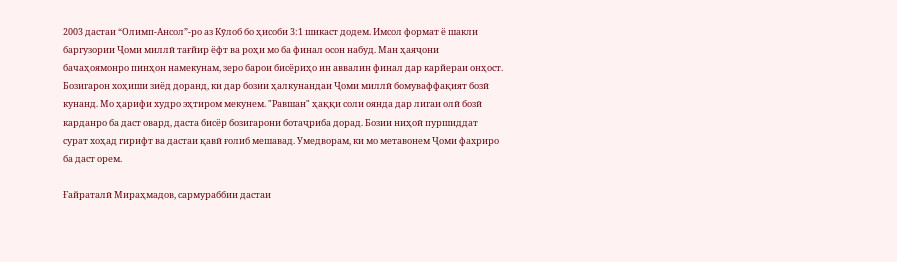2003 дастаи “Олимп-Ансол”-ро аз Кӯлоб бо ҳисоби 3:1 шикаст додем. Имсол формат ё шакли баргузории Ҷоми миллӣ тағйир ёфт ва роҳи мо ба финал осон набуд. Ман ҳаяҷони бачаҳоямонро пинҳон намекунам, зеро барои бисёриҳо ин аввалин финал дар карйераи онҳост. Бозигарон хоҳиши зиёд доранд, ки дар бозии ҳалкунандаи Ҷоми миллӣ бомуваффақият бозӣ кунанд. Мо ҳарифи худро эҳтиром мекунем. "Равшан" ҳаққи соли оянда дар лигаи олӣ бозӣ карданро ба даст овард, даста бисёр бозигарони ботаҷриба дорад. Бозии ниҳоӣ пуршиддат сурат хоҳад гирифт ва дастаи қавӣ ғолиб мешавад. Умедворам, ки мо метавонем Ҷоми фахриро ба даст орем.

Ғайраталӣ Мираҳмадов, сармураббии дастаи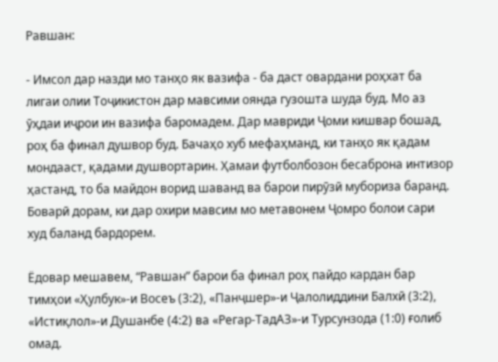Равшан:

- Имсол дар назди мо танҳо як вазифа - ба даст овардани роҳхат ба лигаи олии Тоҷикистон дар мавсими оянда гузошта шуда буд. Мо аз ӯҳдаи иҷрои ин вазифа баромадем. Дар мавриди Ҷоми кишвар бошад, роҳ ба финал душвор буд. Бачаҳо хуб мефаҳманд, ки танҳо як қадам мондааст, қадами душвортарин. Ҳамаи футболбозон бесаброна интизор ҳастанд, то ба майдон ворид шаванд ва барои пирӯзӣ мубориза баранд. Боварӣ дорам, ки дар охири мавсим мо метавонем Ҷомро болои сари худ баланд бардорем.

Ёдовар мешавем, “Равшан” барои ба финал роҳ пайдо кардан бар тимҳои «Ҳулбук»-и Восеъ (3:2), «Панҷшер»-и Ҷалолиддини Балхӣ (3:2), «Истиқлол»-и Душанбе (4:2) ва «Регар-ТадАЗ»-и Турсунзода (1:0) ғолиб омад.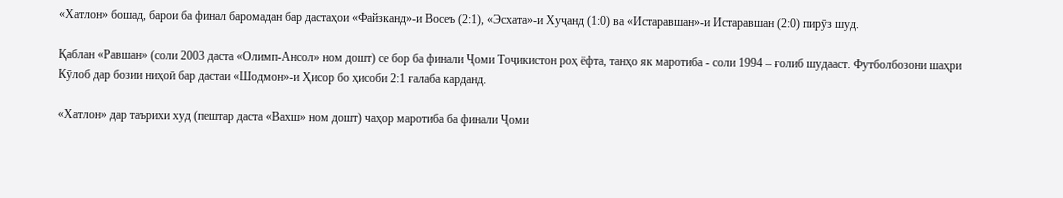«Хатлон» бошад, барои ба финал баромадан бар дастаҳои «Файзканд»-и Восеъ (2:1), «Эсхата»-и Хуҷанд (1:0) ва «Истаравшан»-и Истаравшан (2:0) пирӯз шуд.

Қаблан «Равшан» (соли 2003 даста «Олимп-Ансол» ном дошт) се бор ба финали Ҷоми Тоҷикистон роҳ ёфта, танҳо як маротиба - соли 1994 – ғолиб шудааст. Футболбозони шаҳри Кӯлоб дар бозии ниҳоӣ бар дастаи «Шодмон»-и Ҳисор бо ҳисоби 2:1 ғалаба карданд.

«Хатлон» дар таърихи худ (пештар даста «Вахш» ном дошт) чаҳор маротиба ба финали Ҷоми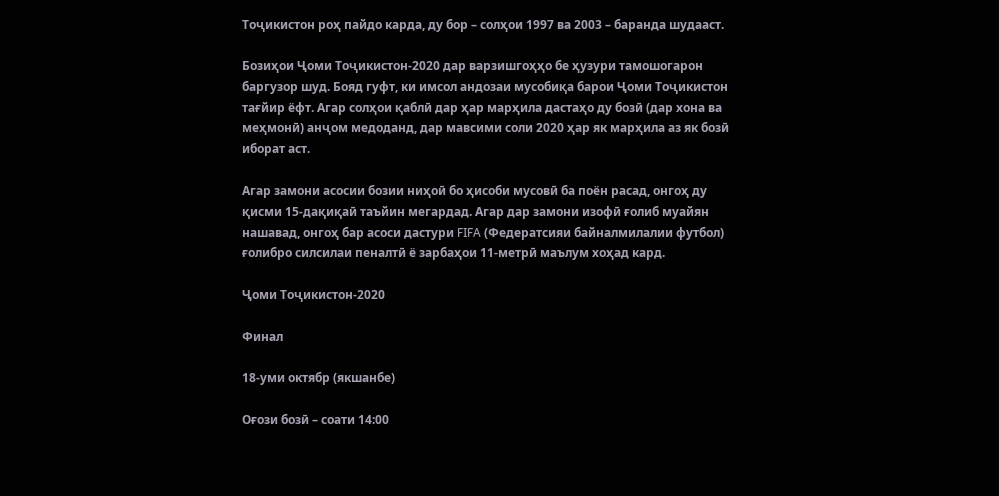Тоҷикистон роҳ пайдо карда, ду бор – солҳои 1997 ва 2003 – баранда шудааст.

Бозиҳои Ҷоми Тоҷикистон-2020 дар варзишгоҳҳо бе ҳузури тамошогарон баргузор шуд. Бояд гуфт, ки имсол андозаи мусобиқа барои Ҷоми Тоҷикистон тағйир ёфт. Агар солҳои қаблӣ дар ҳар марҳила дастаҳо ду бозӣ (дар хона ва меҳмонӣ) анҷом медоданд, дар мавсими соли 2020 ҳар як марҳила аз як бозӣ иборат аст.

Агар замони асосии бозии ниҳоӣ бо ҳисоби мусовӣ ба поён расад, онгоҳ ду қисми 15-дақиқаӣ таъйин мегардад. Агар дар замони изофӣ ғолиб муайян нашавад, онгоҳ бар асоси дастури FIFA (Федератсияи байналмилалии футбол) ғолибро силсилаи пеналтӣ ё зарбаҳои 11-метрӣ маълум хоҳад кард.

Ҷоми Тоҷикистон-2020

Финал

18-уми октябр (якшанбе)

Оғози бозӣ – соати 14:00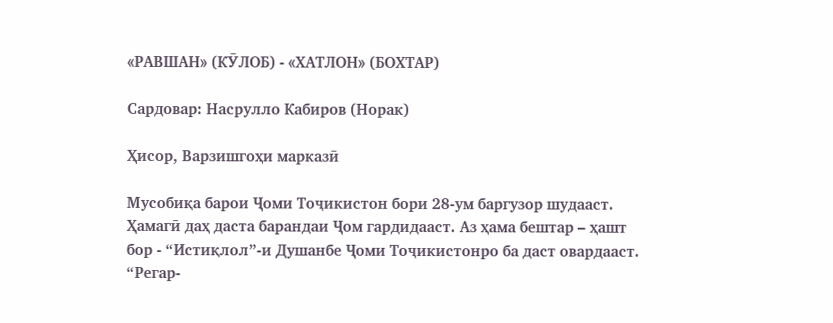«РАВШАН» (КӮЛОБ) - «ХАТЛОН» (БОХТАР)

Сардовар: Насрулло Кабиров (Норак)

Ҳисор, Варзишгоҳи марказӣ

Мусобиқа барои Ҷоми Тоҷикистон бори 28-ум баргузор шудааст. Ҳамагӣ даҳ даста барандаи Ҷом гардидааст. Аз ҳама бештар – ҳашт бор - “Истиқлол”-и Душанбе Ҷоми Тоҷикистонро ба даст овардааст. “Регар-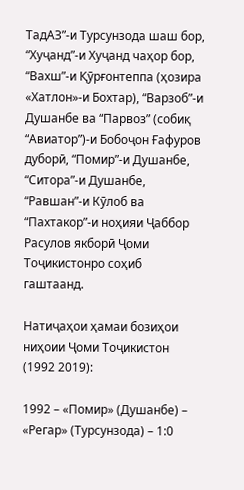ТадАЗ”-и Турсунзода шаш бор, “Хуҷанд”-и Хуҷанд чаҳор бор, “Вахш”-и Қӯрғонтеппа (ҳозира «Хатлон»-и Бохтар), “Варзоб”-и Душанбе ва “Парвоз” (собиқ “Авиатор”)-и Бобоҷон Ғафуров дуборӣ, “Помир”-и Душанбе, “Ситора”-и Душанбе, “Равшан”-и Кӯлоб ва “Пахтакор”-и ноҳияи Ҷаббор Расулов якборӣ Ҷоми Тоҷикистонро соҳиб гаштаанд.

Натиҷаҳои ҳамаи бозиҳои ниҳоии Ҷоми Тоҷикистон (1992 2019):

1992 – «Помир» (Душанбе) – «Регар» (Турсунзода) – 1:0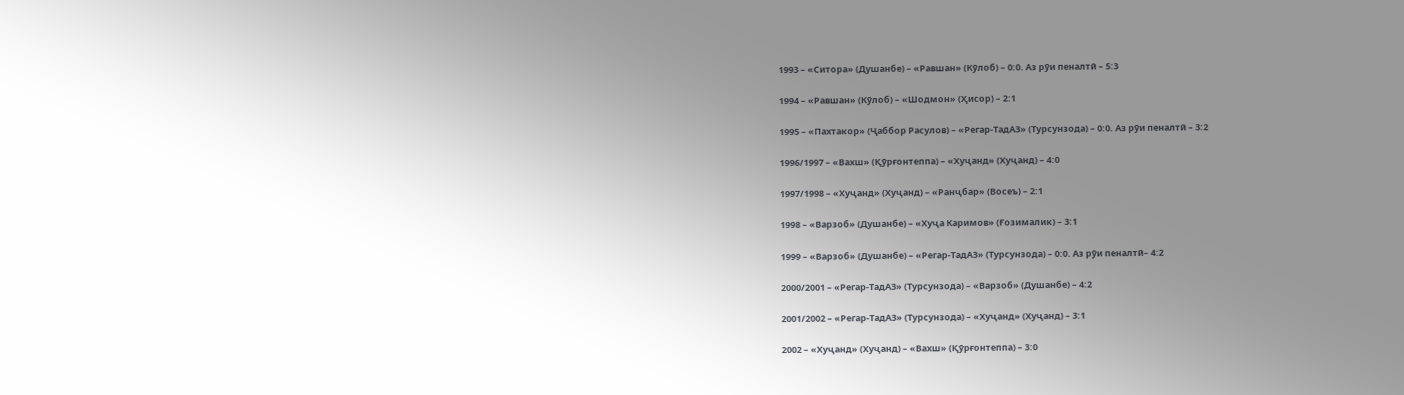1993 – «Ситора» (Душанбе) – «Равшан» (Кӯлоб) – 0:0. Аз рӯи пеналтӣ – 5:3

1994 – «Равшан» (Кӯлоб) – «Шодмон» (Ҳисор) – 2:1

1995 – «Пахтакор» (Ҷаббор Расулов) – «Регар-ТадАЗ» (Турсунзода) – 0:0. Аз рӯи пеналтӣ – 3:2

1996/1997 – «Вахш» (Қӯрғонтеппа) – «Хуҷанд» (Хуҷанд) – 4:0

1997/1998 – «Хуҷанд» (Хуҷанд) – «Ранҷбар» (Восеъ) – 2:1

1998 – «Варзоб» (Душанбе) – «Хуҷа Каримов» (Ғозималик) – 3:1

1999 – «Варзоб» (Душанбе) – «Регар-ТадАЗ» (Турсунзода) – 0:0. Аз рӯи пеналтӣ– 4:2

2000/2001 – «Регар-ТадАЗ» (Турсунзода) – «Варзоб» (Душанбе) – 4:2

2001/2002 – «Регар-ТадАЗ» (Турсунзода) – «Хуҷанд» (Хуҷанд) – 3:1

2002 – «Хуҷанд» (Хуҷанд) – «Вахш» (Қӯрғонтеппа) – 3:0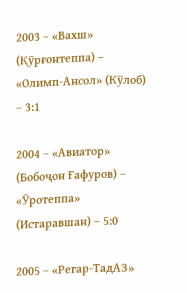2003 – «Вахш» (Қӯрғонтеппа) – «Олимп-Ансол» (Кӯлоб) – 3:1

2004 – «Авиатор» (Бобоҷон Ғафуров) – «Ӯротеппа» (Истаравшан) – 5:0

2005 – «Регар-ТадАЗ»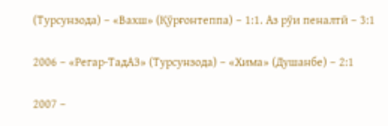(Турсунзода) – «Вахш» (Қӯрғонтеппа) – 1:1. Аз рӯи пеналтӣ – 3:1

2006 – «Регар-ТадАЗ» (Турсунзода) – «Хима» (Душанбе) – 2:1

2007 –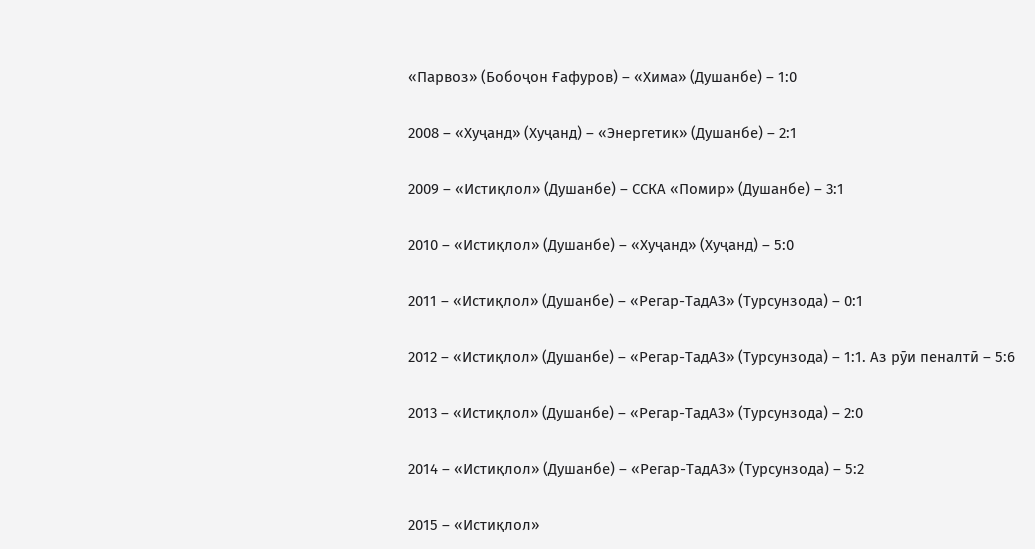«Парвоз» (Бобоҷон Ғафуров) – «Хима» (Душанбе) – 1:0

2008 – «Хуҷанд» (Хуҷанд) – «Энергетик» (Душанбе) – 2:1

2009 – «Истиқлол» (Душанбе) – ССКА «Помир» (Душанбе) – 3:1

2010 – «Истиқлол» (Душанбе) – «Хуҷанд» (Хуҷанд) – 5:0

2011 – «Истиқлол» (Душанбе) – «Регар-ТадАЗ» (Турсунзода) – 0:1

2012 – «Истиқлол» (Душанбе) – «Регар-ТадАЗ» (Турсунзода) – 1:1. Аз рӯи пеналтӣ – 5:6

2013 – «Истиқлол» (Душанбе) – «Регар-ТадАЗ» (Турсунзода) – 2:0

2014 – «Истиқлол» (Душанбе) – «Регар-ТадАЗ» (Турсунзода) – 5:2

2015 – «Истиқлол»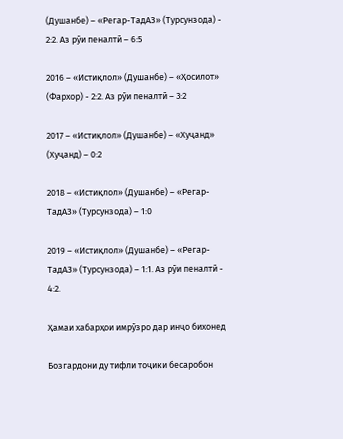(Душанбе) – «Регар-ТадАЗ» (Турсунзода) - 2:2. Аз рӯи пеналтӣ – 6:5

2016 – «Истиқлол» (Душанбе) – «Ҳосилот» (Фархор) - 2:2. Аз рӯи пеналтӣ – 3:2

2017 – «Истиқлол» (Душанбе) – «Хуҷанд» (Хуҷанд) – 0:2

2018 – «Истиқлол» (Душанбе) – «Регар-ТадАЗ» (Турсунзода) – 1:0

2019 – «Истиқлол» (Душанбе) – «Регар-ТадАЗ» (Турсунзода) – 1:1. Аз рӯи пеналтӣ - 4:2.

Ҳамаи хабарҳои имрӯзро дар инҷо бихонед

Бозгардони ду тифли тоҷики бесаробон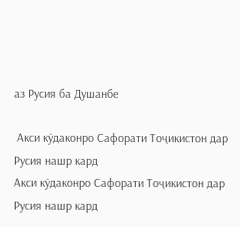аз Русия ба Душанбе

 Акси кӯдаконро Сафорати Тоҷикистон дар Русия нашр кард
Акси кӯдаконро Сафорати Тоҷикистон дар Русия нашр кард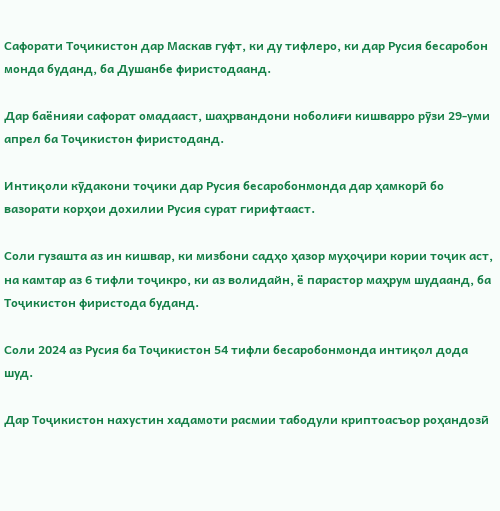Сафорати Тоҷикистон дар Маскав гуфт, ки ду тифлеро, ки дар Русия бесаробон монда буданд, ба Душанбе фиристодаанд.

Дар баёнияи сафорат омадааст, шаҳрвандони ноболиғи кишварро рӯзи 29-уми апрел ба Тоҷикистон фиристоданд.

Интиқоли кӯдакони тоҷики дар Русия бесаробонмонда дар ҳамкорӣ бо вазорати корҳои дохилии Русия сурат гирифтааст.

Соли гузашта аз ин кишвар, ки мизбони садҳо ҳазор муҳоҷири кории тоҷик аст, на камтар аз 6 тифли тоҷикро, ки аз волидайн, ё парастор маҳрум шудаанд, ба Тоҷикистон фиристода буданд.

Соли 2024 аз Русия ба Тоҷикистон 54 тифли бесаробонмонда интиқол дода шуд.

Дар Тоҷикистон нахустин хадамоти расмии табодули криптоасъор роҳандозӣ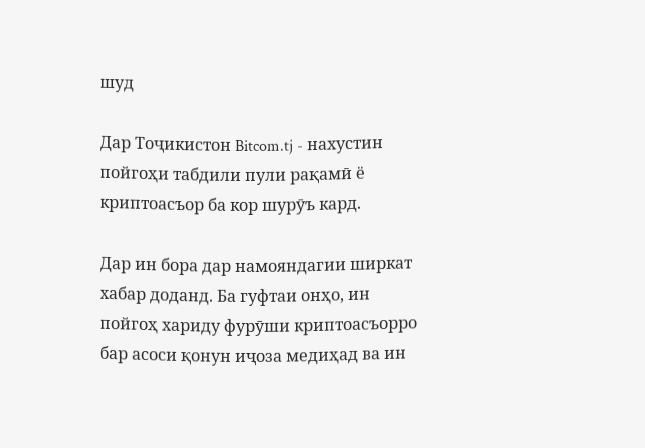шуд

Дар Тоҷикистон Bitcom.tj - нахустин пойгоҳи табдили пули рақамӣ ё криптоасъор ба кор шурӯъ кард.

Дар ин бора дар намояндагии ширкат хабар доданд. Ба гуфтаи онҳо, ин пойгоҳ хариду фурӯши криптоасъорро бар асоси қонун иҷоза медиҳад ва ин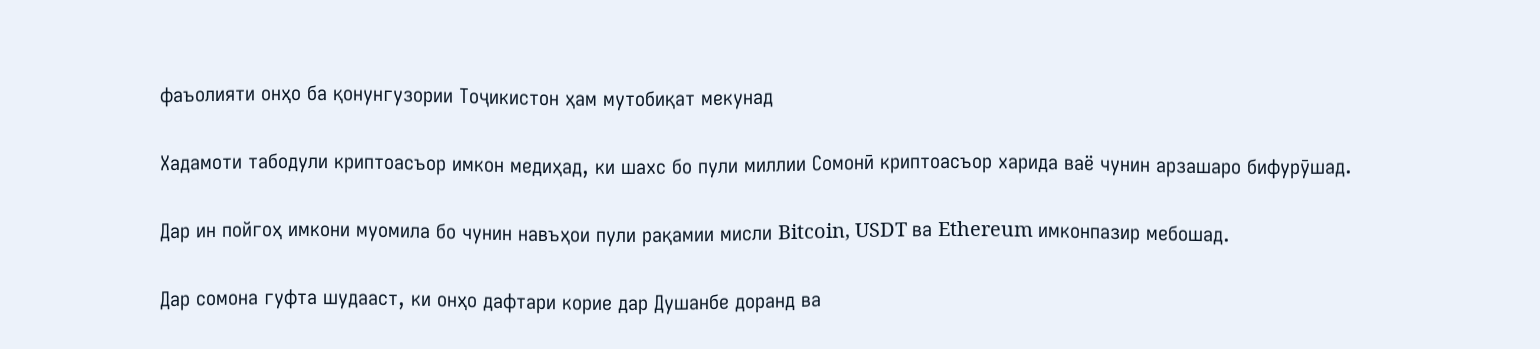фаъолияти онҳо ба қонунгузории Тоҷикистон ҳам мутобиқат мекунад

Хадамоти табодули криптоасъор имкон медиҳад, ки шахс бо пули миллии Сомонӣ криптоасъор харида ваё чунин арзашаро бифурӯшад.

Дар ин пойгоҳ имкони муомила бо чунин навъҳои пули рақамии мисли Bitcoin, USDT ва Ethereum имконпазир мебошад.

Дар сомона гуфта шудааст, ки онҳо дафтари корие дар Душанбе доранд ва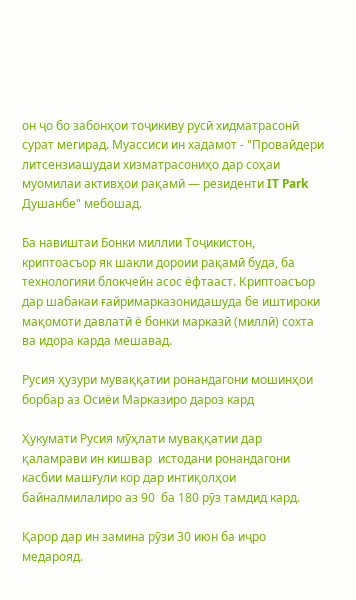он ҷо бо забонҳои тоҷикиву русӣ хидматрасонӣ сурат мегирад. Муассиси ин хадамот - "Провайдери литсензиашудаи хизматрасониҳо дар соҳаи муомилаи активҳои рақамӣ — резиденти IT Park Душанбе" мебошад.

Ба навиштаи Бонки миллии Тоҷикистон, криптоасъор як шакли дороии рақамӣ буда, ба технологияи блокчейн асос ёфтааст. Криптоасъор дар шабакаи ғайримарказонидашуда бе иштироки мақомоти давлатӣ ё бонки марказӣ (миллӣ) сохта ва идора карда мешавад.

Русия ҳузури муваққатии ронандагони мошинҳои борбар аз Осиёи Марказиро дароз кард

Ҳукумати Русия мӯҳлати муваққатии дар қаламрави ин кишвар  истодани ронандагони касбии машғули кор дар интиқолҳои байналмилалиро аз 90  ба 180 рӯз тамдид кард.

Қарор дар ин замина рӯзи 30 июн ба иҷро медарояд.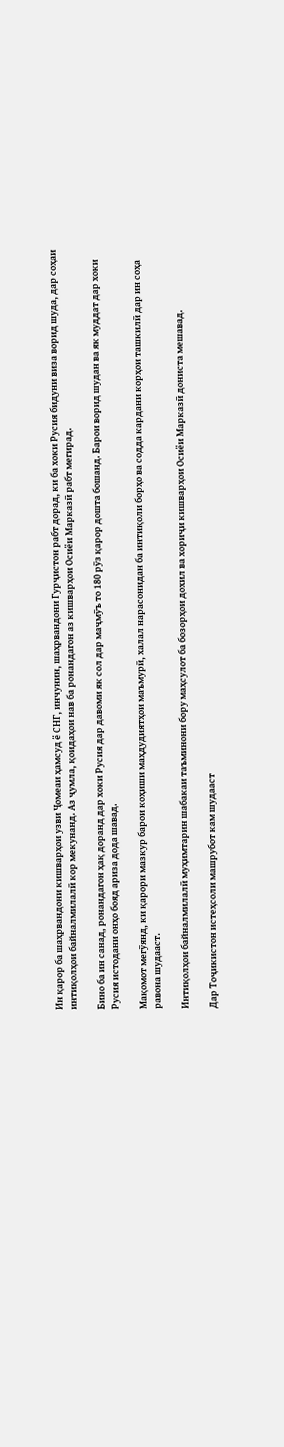Ин қарор ба шаҳрвандони кишварҳои узви Ҷомеаи ҳамсуд ё СНГ, инчунин, шаҳрвандони Гурҷистон рабт дорад, ки ба хоки Русия бидуни виза ворид шуда, дар соҳаи интиқолҳои байналмилалӣ кор мекунанд. Аз ҷумла, қоидаҳои нав ба ронандагон аз кишварҳои Осиёи Марказӣ рабт мегирад.

Бино ба ин санад, ронандагон ҳақ доранд дар хоки Русия дар давоми як сол дар маҷмӯъ то 180 рӯз қарор дошта бошанд. Барои ворид шудан ва як муддат дар хоки Русия истодани онҳо бояд ариза дода шавад.

Мақомот мегӯянд, ки қарори мазкур барои коҳиши маҳдудиятҳои маъмурӣ, халал нарасонидан ба интиқоли борҳо ва содда кардани корҳои ташкилӣ дар ин соҳа равона шудааст.

Интиқолҳои байналмилалӣ муҳимтарин шабакаи таъминони бору маҳсулот ба бозорҳои дохил ва хориҷи кишварҳои Осиёи Марказӣ дониста мешавад.

Дар Тоҷикистон истеҳсоли машрубот кам шудааст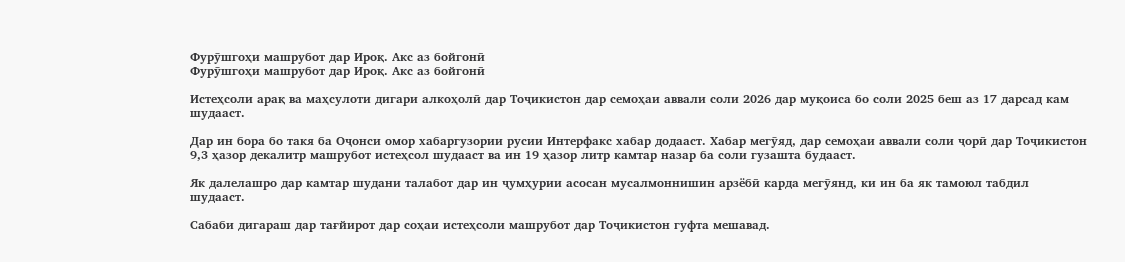Фурӯшгоҳи машрубот дар Ироқ. Акс аз бойгонӣ
Фурӯшгоҳи машрубот дар Ироқ. Акс аз бойгонӣ

Истеҳсоли арақ ва маҳсулоти дигари алкоҳолӣ дар Тоҷикистон дар семоҳаи аввали соли 2026 дар муқоиса бо соли 2025 беш аз 17 дарсад кам шудааст.

Дар ин бора бо такя ба Оҷонси омор хабаргузории русии Интерфакс хабар додааст. Хабар мегӯяд, дар семоҳаи аввали соли ҷорӣ дар Тоҷикистон 9,3 ҳазор декалитр машрубот истеҳсол шудааст ва ин 19 ҳазор литр камтар назар ба соли гузашта будааст.

Як далелашро дар камтар шудани талабот дар ин ҷумҳурии асосан мусалмоннишин арзёбӣ карда мегӯянд, ки ин ба як тамоюл табдил шудааст.

Сабаби дигараш дар тағйирот дар соҳаи истеҳсоли машрубот дар Тоҷикистон гуфта мешавад.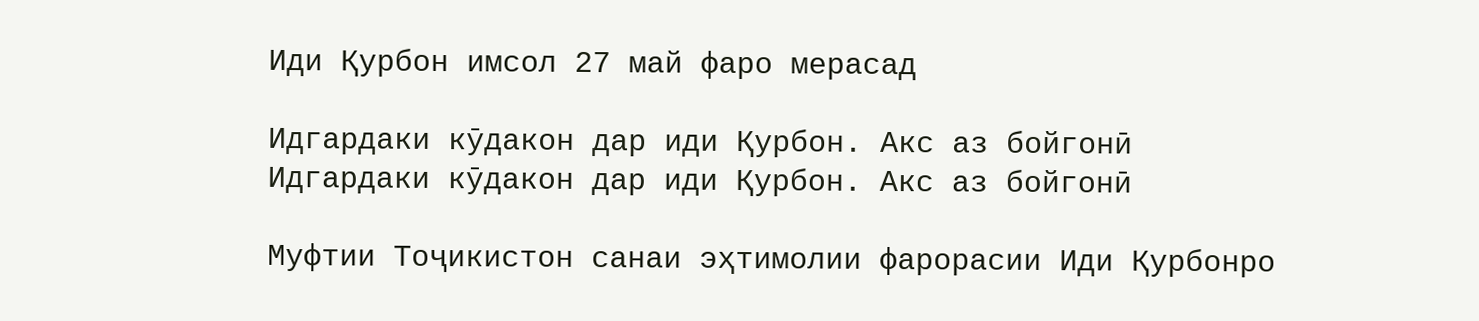Иди Қурбон имсол 27 май фаро мерасад

Идгардаки кӯдакон дар иди Қурбон. Акс аз бойгонӣ
Идгардаки кӯдакон дар иди Қурбон. Акс аз бойгонӣ

Муфтии Тоҷикистон санаи эҳтимолии фарорасии Иди Қурбонро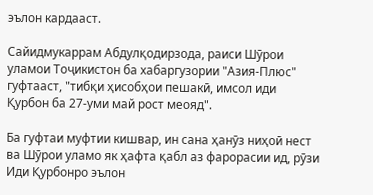эълон кардааст.

Сайидмукаррам Абдулқодирзода, раиси Шӯрои уламои Тоҷикистон ба хабаргузории "Азия-Плюс" гуфтааст, "тибқи ҳисобҳои пешакӣ, имсол иди Қурбон ба 27-уми май рост меояд".

Ба гуфтаи муфтии кишвар, ин сана ҳанӯз ниҳоӣ нест ва Шӯрои уламо як ҳафта қабл аз фарорасии ид, рӯзи Иди Қурбонро эълон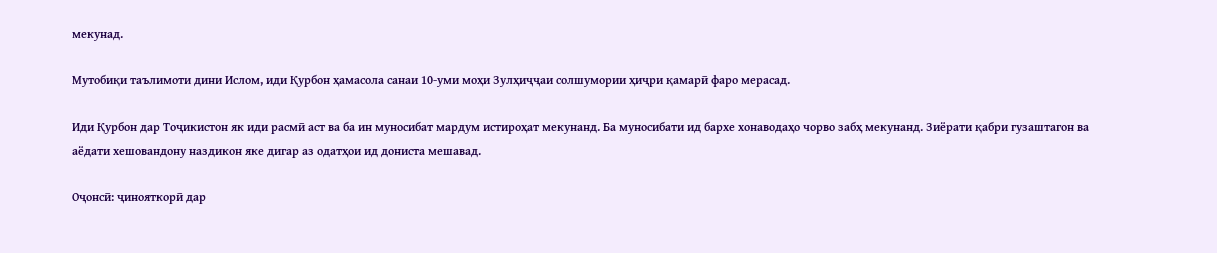мекунад.

Мутобиқи таълимоти дини Ислом, иди Қурбон ҳамасола санаи 10-уми моҳи Зулҳиҷҷаи солшумории ҳиҷри қамарӣ фаро мерасад.

Иди Қурбон дар Тоҷикистон як иди расмӣ аст ва ба ин муносибат мардум истироҳат мекунанд. Ба муносибати ид бархе хонаводаҳо чорво забҳ мекунанд. Зиёрати қабри гузаштагон ва аёдати хешовандону наздикон яке дигар аз одатҳои ид дониста мешавад.

Оҷонсӣ: ҷинояткорӣ дар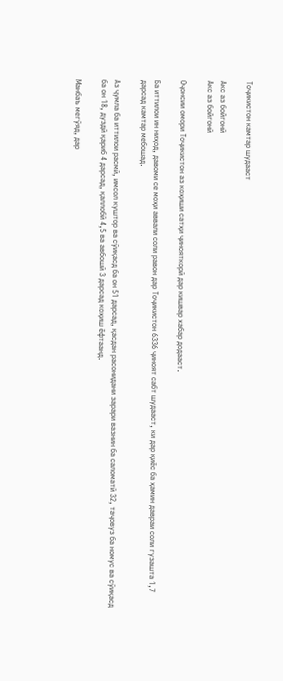Тоҷикистон камтар шудааст

Акс аз бойгонӣ
Акс аз бойгонӣ

Оҷонсии омори Тоҷикистон аз коҳиши сатҳи ҷинояткорӣ дар кишвар хабар додааст.

Ба иттилои ин ниҳод, давоми се моҳи аввали соли равон дар Тоҷикистон 6336 ҷиноят сабт шудааст, ки дар қиёс ба ҳамин давраи соли гузашта 1,7 дарсад камтар мебошад.

Аз ҷумла ба иттилои расмӣ, имсол куштор ва сӯиқасд ба он 51 дарсад, қасдан расонидани зарари вазнин ба саломатӣ 32, таҷовуз ба номус ва сӯиқасд ба он 18, дуздӣ қариб 4 дарсад, қаллобӣ 4,5 ва авбошӣ 3 дарсад коҳиш ёфтаанд.

Манбаъ мегӯяд, дар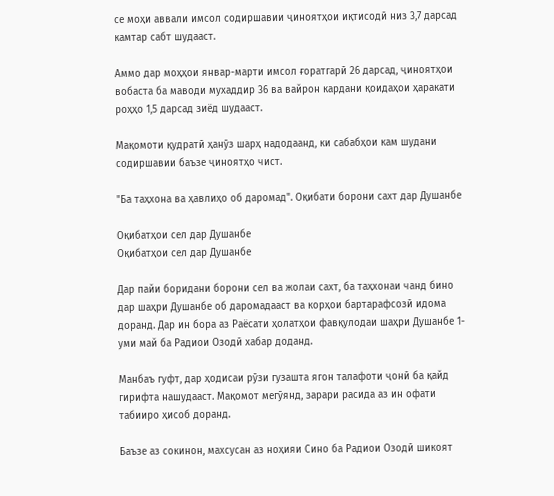се моҳи аввали имсол содиршавии ҷиноятҳои иқтисодӣ низ 3,7 дарсад камтар сабт шудааст.

Аммо дар моҳҳои январ-марти имсол ғоратгарӣ 26 дарсад, ҷиноятҳои вобаста ба маводи мухаддир 36 ва вайрон кардани қоидаҳои ҳаракати роҳҳо 1,5 дарсад зиёд шудааст.

Мақомоти қудратӣ ҳанӯз шарҳ надодаанд, ки сабабҳои кам шудани содиршавии баъзе ҷиноятҳо чист.

"Ба таҳхона ва ҳавлиҳо об даромад". Оқибати борони сахт дар Душанбе

Оқибатҳои сел дар Душанбе
Оқибатҳои сел дар Душанбе

Дар пайи боридани борони сел ва жолаи сахт, ба таҳхонаи чанд бино дар шаҳри Душанбе об даромадааст ва корҳои бартарафсозӣ идома доранд. Дар ин бора аз Раёсати ҳолатҳои фавқулодаи шаҳри Душанбе 1-уми май ба Радиои Озодӣ хабар доданд.

Манбаъ гуфт, дар ҳодисаи рӯзи гузашта ягон талафоти ҷонӣ ба қайд гирифта нашудааст. Мақомот мегӯянд, зарари расида аз ин офати табииро ҳисоб доранд.

Баъзе аз сокинон, махсусан аз ноҳияи Сино ба Радиои Озодӣ шикоят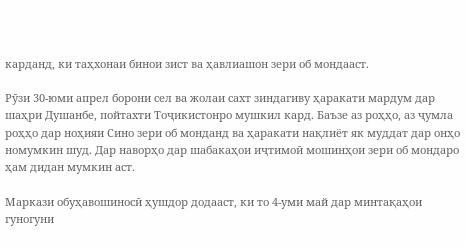карданд, ки таҳхонаи бинои зист ва ҳавлиашон зери об мондааст.

Рӯзи 30-юми апрел борони сел ва жолаи сахт зиндагиву ҳаракати мардум дар шаҳри Душанбе, пойтахти Тоҷикистонро мушкил кард. Баъзе аз роҳҳо, аз ҷумла роҳҳо дар ноҳияи Сино зери об монданд ва ҳаракати нақлиёт як муддат дар онҳо номумкин шуд. Дар наворҳо дар шабакаҳои иҷтимоӣ мошинҳои зери об мондаро ҳам дидан мумкин аст.

Маркази обуҳавошиносӣ ҳушдор додааст, ки то 4-уми май дар минтақаҳои гуногуни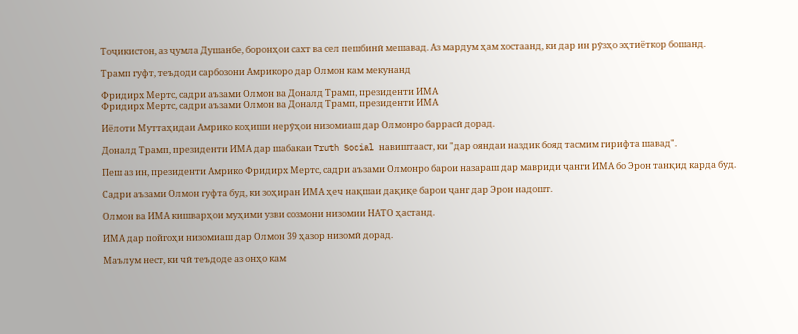Тоҷикистон, аз ҷумла Душанбе, боронҳои сахт ва сел пешбинӣ мешавад. Аз мардум ҳам хостаанд, ки дар ин рӯзҳо эҳтиёткор бошанд.

Трамп гуфт, теъдоди сарбозони Амрикоро дар Олмон кам мекунанд

Фридирх Мертс, садри аъзами Олмон ва Доналд Трамп, президенти ИМА
Фридирх Мертс, садри аъзами Олмон ва Доналд Трамп, президенти ИМА

Иёлоти Муттаҳидаи Амрико коҳиши нерӯҳои низомиаш дар Олмонро баррасӣ дорад.

Доналд Трамп, президенти ИМА дар шабакаи Truth Social навиштааст, ки "дар ояндаи наздик бояд тасмим гирифта шавад".

Пеш аз ин, президенти Амрико Фридирх Мертс, садри аъзами Олмонро барои назараш дар мавриди ҷанги ИМА бо Эрон танқид карда буд.

Садри аъзами Олмон гуфта буд, ки зоҳиран ИМА ҳеч нақшаи дақиқе барои ҷанг дар Эрон надошт.

Олмон ва ИМА кишварҳои муҳими узви созмони низомии НАТО ҳастанд.

ИМА дар пойгоҳи низомиаш дар Олмон 39 ҳазор низомӣ дорад.

Маълум нест, ки чӣ теъдоде аз онҳо кам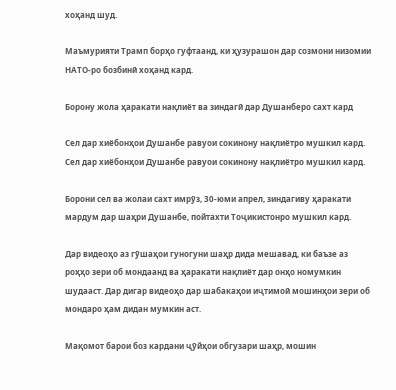хоҳанд шуд.

Маъмурияти Трамп борҳо гуфтаанд, ки ҳузурашон дар созмони низомии НАТО-ро бозбинӣ хоҳанд кард.

Борону жола ҳаракати нақлиёт ва зиндагӣ дар Душанберо сахт кард

Сел дар хиёбонҳои Душанбе равуои сокинону нақлиётро мушкил кард.
Сел дар хиёбонҳои Душанбе равуои сокинону нақлиётро мушкил кард.

Борони сел ва жолаи сахт имрӯз, 30-юми апрел, зиндагиву ҳаракати мардум дар шаҳри Душанбе, пойтахти Тоҷикистонро мушкил кард.

Дар видеоҳо аз гӯшаҳои гуногуни шаҳр дида мешавад, ки баъзе аз роҳҳо зери об мондаанд ва ҳаракати нақлиёт дар онҳо номумкин шудааст. Дар дигар видеоҳо дар шабакаҳои иҷтимоӣ мошинҳои зери об мондаро ҳам дидан мумкин аст.

Мақомот барои боз кардани ҷӯйҳои обгузари шаҳр, мошин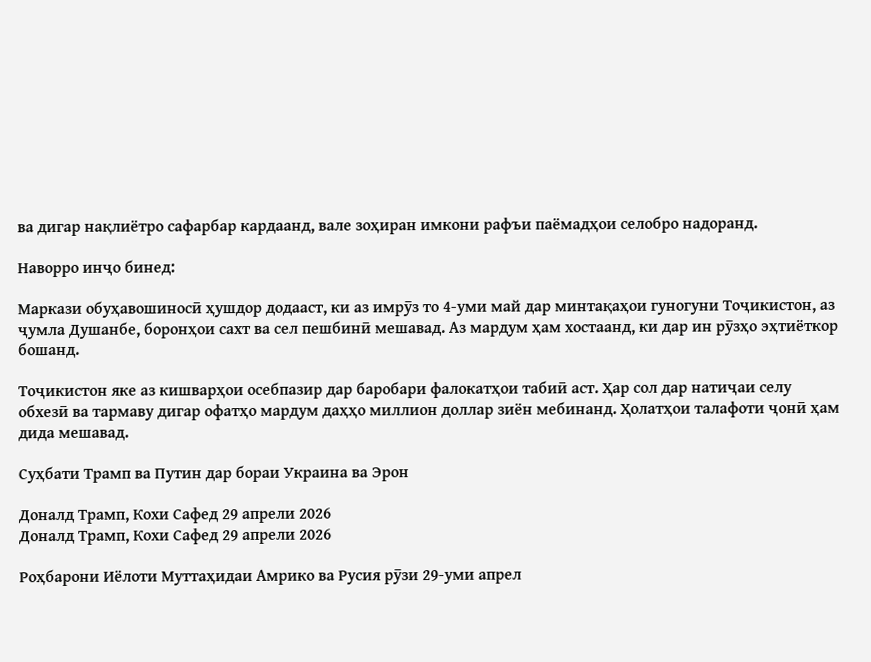ва дигар нақлиётро сафарбар кардаанд, вале зоҳиран имкони рафъи паёмадҳои селобро надоранд.

Наворро инҷо бинед:

Маркази обуҳавошиносӣ ҳушдор додааст, ки аз имрӯз то 4-уми май дар минтақаҳои гуногуни Тоҷикистон, аз ҷумла Душанбе, боронҳои сахт ва сел пешбинӣ мешавад. Аз мардум ҳам хостаанд, ки дар ин рӯзҳо эҳтиёткор бошанд.

Тоҷикистон яке аз кишварҳои осебпазир дар баробари фалокатҳои табиӣ аст. Ҳар сол дар натиҷаи селу обхезӣ ва тармаву дигар офатҳо мардум даҳҳо миллион доллар зиён мебинанд. Ҳолатҳои талафоти ҷонӣ ҳам дида мешавад.

Суҳбати Трамп ва Путин дар бораи Украина ва Эрон

Доналд Трамп, Кохи Сафед 29 апрели 2026
Доналд Трамп, Кохи Сафед 29 апрели 2026

Роҳбарони Иёлоти Муттаҳидаи Амрико ва Русия рӯзи 29-уми апрел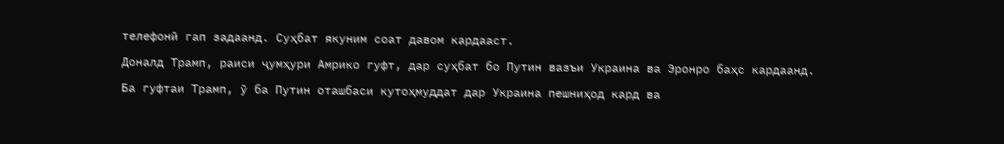телефонӣ гап задаанд. Суҳбат якуним соат давом кардааст.

Доналд Трамп, раиси ҷумҳури Амрико гуфт, дар суҳбат бо Путин вазъи Украина ва Эронро баҳс кардаанд.

Ба гуфтаи Трамп, ӯ ба Путин оташбаси кутоҳмуддат дар Украина пешниҳод кард ва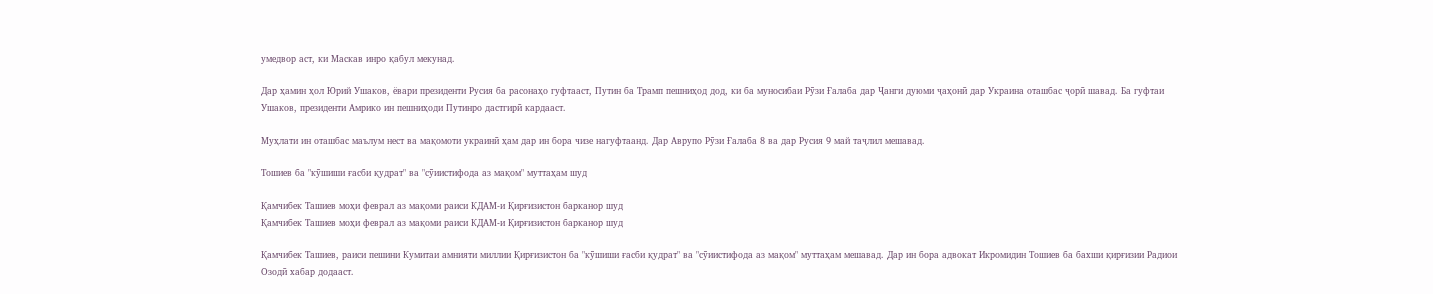умедвор аст, ки Маскав инро қабул мекунад.

Дар ҳамин ҳол Юрий Ушаков, ёвари президенти Русия ба расонаҳо гуфтааст, Путин ба Трамп пешниҳод дод, ки ба муносибаи Рӯзи Ғалаба дар Ҷанги дуюми ҷаҳонӣ дар Украина оташбас ҷорӣ шавад. Ба гуфтаи Ушаков, президенти Амрико ин пешниҳоди Путинро дастгирӣ кардааст.

Муҳлати ин оташбас маълум нест ва мақомоти украинӣ ҳам дар ин бора чизе нагуфтаанд. Дар Аврупо Рӯзи Ғалаба 8 ва дар Русия 9 май таҷлил мешавад.

Тошиев ба "кӯшиши ғасби қудрат" ва "сӯиистифода аз мақом" муттаҳам шуд

Қамчибек Ташиев моҳи феврал аз мақоми раиси КДАМ-и Қирғизистон барканор шуд
Қамчибек Ташиев моҳи феврал аз мақоми раиси КДАМ-и Қирғизистон барканор шуд

Қамчибек Ташиев, раиси пешини Кумитаи амнияти миллии Қирғизистон ба "кӯшиши ғасби қудрат" ва "сӯиистифода аз мақом" муттаҳам мешавад. Дар ин бора адвокат Икромидин Тошиев ба бахши қирғизии Радиои Озодӣ хабар додааст.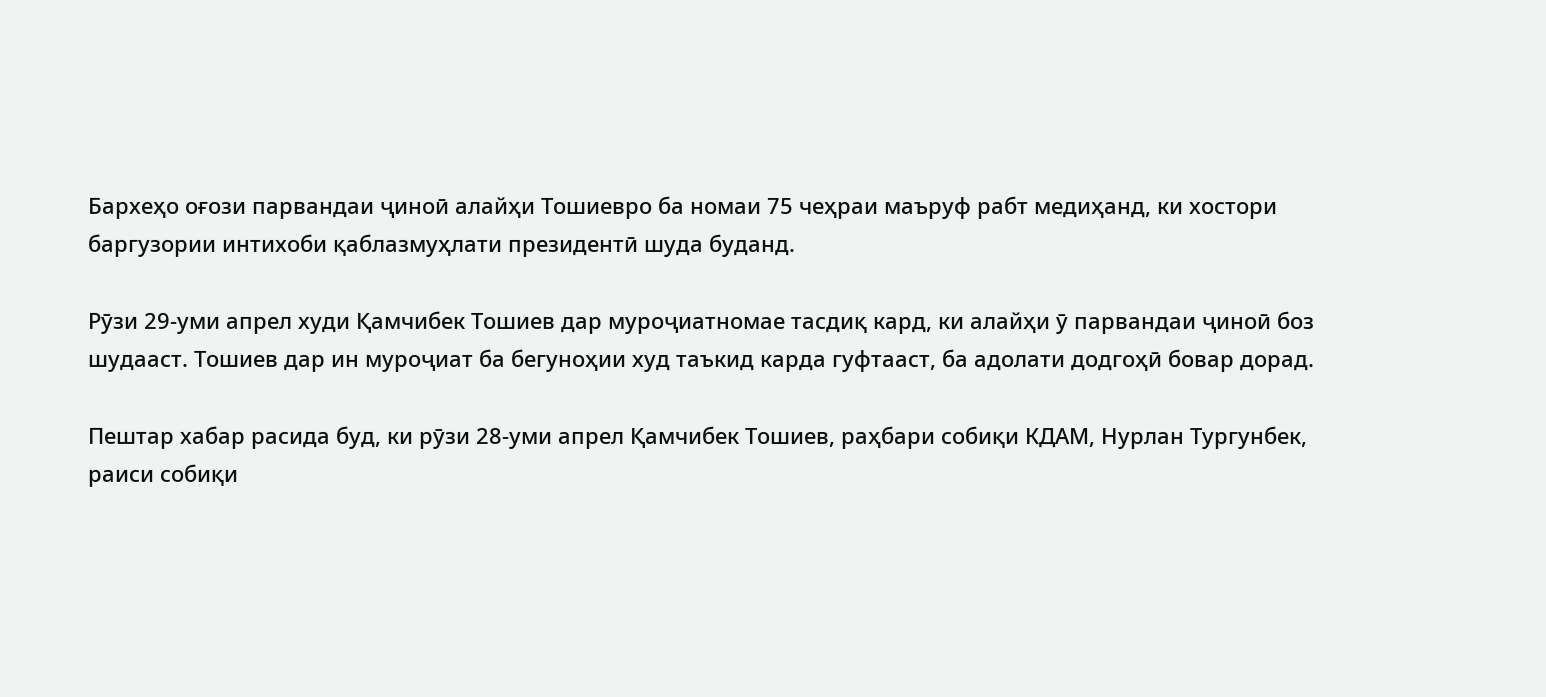Бархеҳо оғози парвандаи ҷиноӣ алайҳи Тошиевро ба номаи 75 чеҳраи маъруф рабт медиҳанд, ки хостори баргузории интихоби қаблазмуҳлати президентӣ шуда буданд.

Рӯзи 29-уми апрел худи Қамчибек Тошиев дар муроҷиатномае тасдиқ кард, ки алайҳи ӯ парвандаи ҷиноӣ боз шудааст. Тошиев дар ин муроҷиат ба бегуноҳии худ таъкид карда гуфтааст, ба адолати додгоҳӣ бовар дорад.

Пештар хабар расида буд, ки рӯзи 28-уми апрел Қамчибек Тошиев, раҳбари собиқи КДАМ, Нурлан Тургунбек, раиси собиқи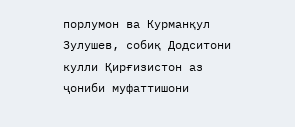порлумон ва Курманқул Зулушев, собиқ Додситони кулли Қирғизистон аз ҷониби муфаттишони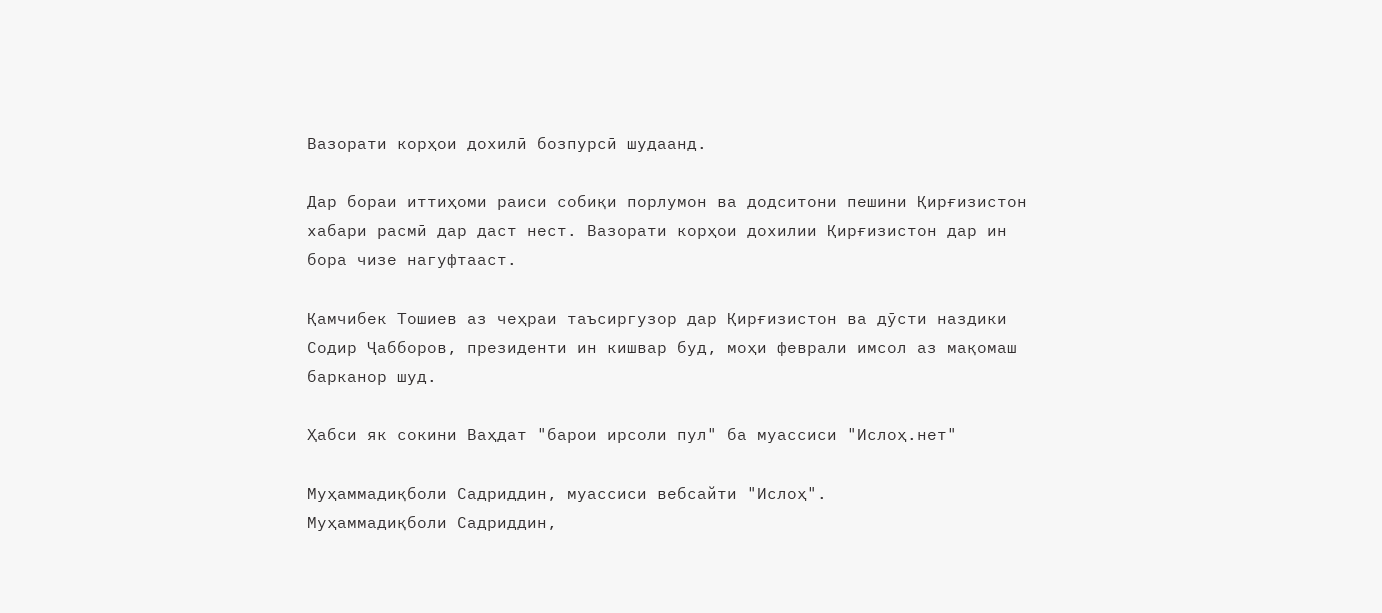Вазорати корҳои дохилӣ бозпурсӣ шудаанд.

Дар бораи иттиҳоми раиси собиқи порлумон ва додситони пешини Қирғизистон хабари расмӣ дар даст нест. Вазорати корҳои дохилии Қирғизистон дар ин бора чизе нагуфтааст.

Қамчибек Тошиев аз чеҳраи таъсиргузор дар Қирғизистон ва дӯсти наздики Содир Ҷабборов, президенти ин кишвар буд, моҳи феврали имсол аз мақомаш барканор шуд.

Ҳабси як сокини Ваҳдат "барои ирсоли пул" ба муассиси "Ислоҳ.нет"

Муҳаммадиқболи Садриддин, муассиси вебсайти "Ислоҳ".
Муҳаммадиқболи Садриддин,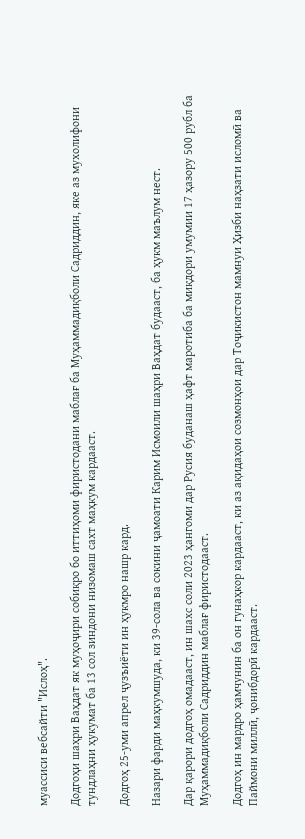муассиси вебсайти "Ислоҳ".

Додгоҳи шаҳри Ваҳдат як муҳоҷири собиқро бо иттиҳоми фиристодани маблағ ба Муҳаммадиқболи Садриддин, яке аз мухолифони тундлаҳни ҳукумат ба 13 сол зиндони низомаш сахт маҳкум кардааст.

Додгоҳ 25-уми апрел ҷузъиёти ин ҳукмро нашр кард.

Назари фарди маҳкумшуда, ки 39-сола ва сокини ҷамоати Карим Исмоили шаҳри Ваҳдат будааст, ба ҳукм маълум нест.

Дар қарори додгоҳ омадааст, ин шахс соли 2023 ҳангоми дар Русия буданаш ҳафт маротиба ба миқдори умумии 17 ҳазору 500 рубл ба Муҳаммадиқболи Садриддин маблағ фиристодааст.

Додгоҳ ин мардро ҳамчунин ба он гунаҳкор кардааст, ки аз ақидаҳои созмонҳои дар Тоҷикистон мамнуи Ҳизби наҳзати исломӣ ва Паймони миллӣ, ҷонибдорӣ кардааст.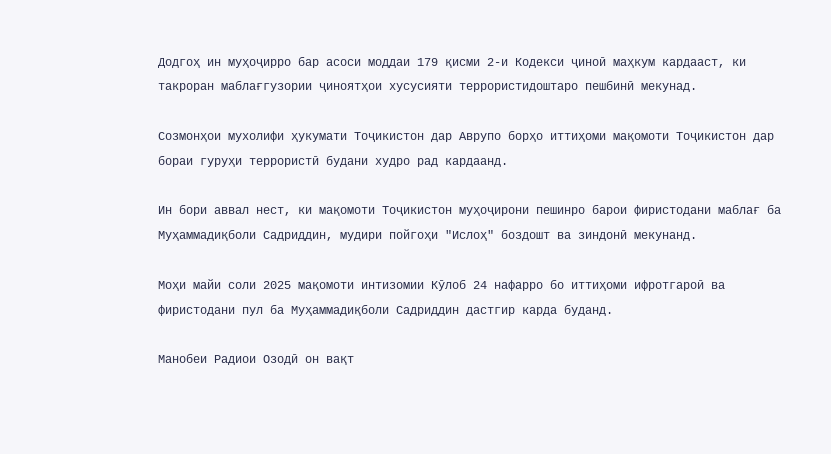Додгоҳ ин муҳоҷирро бар асоси моддаи 179 қисми 2-и Кодекси ҷиноӣ маҳкум кардааст, ки такроран маблағгузории ҷиноятҳои хусусияти террористидоштаро пешбинӣ мекунад.

Созмонҳои мухолифи ҳукумати Тоҷикистон дар Аврупо борҳо иттиҳоми мақомоти Тоҷикистон дар бораи гуруҳи террористӣ будани худро рад кардаанд.

Ин бори аввал нест, ки мақомоти Тоҷикистон муҳоҷирони пешинро барои фиристодани маблағ ба Муҳаммадиқболи Садриддин, мудири пойгоҳи "Ислоҳ" боздошт ва зиндонӣ мекунанд.

Моҳи майи соли 2025 мақомоти интизомии Кӯлоб 24 нафарро бо иттиҳоми ифротгароӣ ва фиристодани пул ба Муҳаммадиқболи Садриддин дастгир карда буданд.

Манобеи Радиои Озодӣ он вақт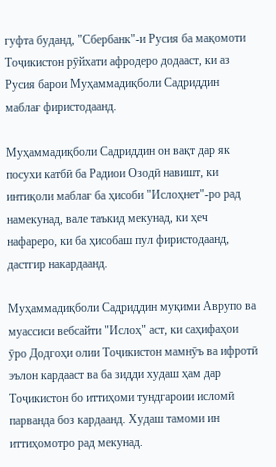гуфта буданд, "Сбербанк"-и Русия ба мақомоти Тоҷикистон рӯйхати афродеро додааст, ки аз Русия барои Муҳаммадиқболи Садриддин маблағ фиристодаанд.

Муҳаммадиқболи Садриддин он вақт дар як посухи катбӣ ба Радиои Озодӣ навишт, ки интиқоли маблағ ба ҳисоби "Ислоҳнет"-ро рад намекунад, вале таъкид мекунад, ки ҳеч нафареро, ки ба ҳисобаш пул фиристодаанд, дастгир накардаанд.

Муҳаммадиқболи Садриддин муқими Аврупо ва муассиси вебсайти "Ислоҳ" аст, ки саҳифаҳои ӯро Додгоҳи олии Тоҷикистон мамнӯъ ва ифротӣ эълон кардааст ва ба зидди худаш ҳам дар Тоҷикистон бо иттиҳоми тундгароии исломӣ парванда боз кардаанд. Худаш тамоми ин иттиҳомотро рад мекунад.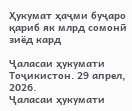Ҳукумат ҳаҷми буҷаро қариб як млрд сомонӣ зиёд кард

Ҷаласаи ҳукумати Тоҷикистон. 29 апрел, 2026.
Ҷаласаи ҳукумати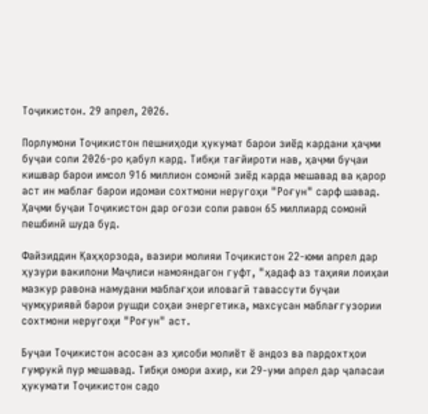Тоҷикистон. 29 апрел, 2026.

Порлумони Тоҷикистон пешниҳоди ҳукумат барои зиёд кардани ҳаҷми буҷаи соли 2026-ро қабул кард. Тибқи тағйироти нав, ҳаҷми буҷаи кишвар барои имсол 916 миллион сомонӣ зиёд карда мешавад ва қарор аст ин маблағ барои идомаи сохтмони неругоҳи "Роғун" сарф шавад. Ҳаҷми буҷаи Тоҷикистон дар оғози соли равон 65 миллиард сомонӣ пешбинӣ шуда буд.

Файзиддин Қаҳҳорзода, вазири молияи Тоҷикистон 22-юми апрел дар ҳузури вакилони Маҷлиси намояндагон гуфт, "ҳадаф аз таҳияи лоиҳаи мазкур равона намудани маблағҳои иловагӣ тавассути буҷаи ҷумҳуриявӣ барои рушди соҳаи энергетика, махсусан маблағгузории сохтмони неругоҳи "Роғун" аст.

Буҷаи Тоҷикистон асосан аз ҳисоби молиёт ё андоз ва пардохтҳои гумрукӣ пур мешавад. Тибқи омори ахир, ки 29-уми апрел дар ҷаласаи ҳукумати Тоҷикистон садо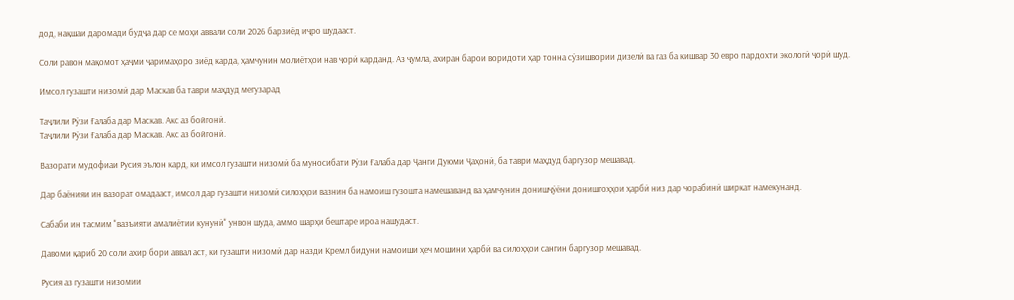дод, нақшаи даромади будҷа дар се моҳи аввали соли 2026 барзиёд иҷро шудааст.

Соли равон мақомот ҳаҷми ҷаримаҳоро зиёд карда, ҳамчунин молиётҳои нав ҷорӣ карданд. Аз ҷумла, ахиран барои воридоти ҳар тонна сӯзишвории дизелӣ ва газ ба кишвар 30 евро пардохти экологӣ ҷорӣ шуд.

Имсол гузашти низомӣ дар Маскав ба таври маҳдуд мегузарад

Таҷлили Рӯзи Ғалаба дар Маскав. Акс аз бойгонӣ.
Таҷлили Рӯзи Ғалаба дар Маскав. Акс аз бойгонӣ.

Вазорати мудофиаи Русия эълон кард, ки имсол гузашти низомӣ ба муносибати Рӯзи Ғалаба дар Ҷанги Дуюми Ҷаҳонӣ, ба таври маҳдуд баргузор мешавад.

Дар баёнияи ин вазорат омадааст, имсол дар гузашти низомӣ силоҳҳои вазнин ба намоиш гузошта намешаванд ва ҳамчунин донишҷӯёни донишгоҳҳои ҳарбӣ низ дар чорабинӣ ширкат намекунанд.

Сабаби ин тасмим "вазъияти амалиётии кунунӣ" унвон шуда, аммо шарҳи бештаре ироа нашудаст.

Давоми қариб 20 соли ахир бори аввал аст, ки гузашти низомӣ дар назди Кремл бидуни намоиши ҳеч мошини ҳарбӣ ва силоҳҳои сангин баргузор мешавад.

Русия аз гузашти низомии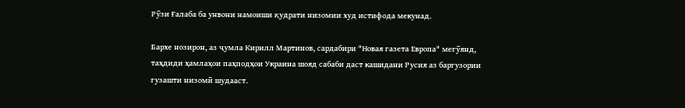Рӯзи Ғалаба ба унвони намоиши қудрати низомии худ истифода мекунад.

Бархе нозирон, аз ҷумла Кирилл Мартинов, сардабири "Новая газета Европа" мегӯянд, таҳдиди ҳамлаҳои паҳподҳои Украина шояд сабаби даст кашидани Русия аз баргузории гузашти низомӣ шудааст.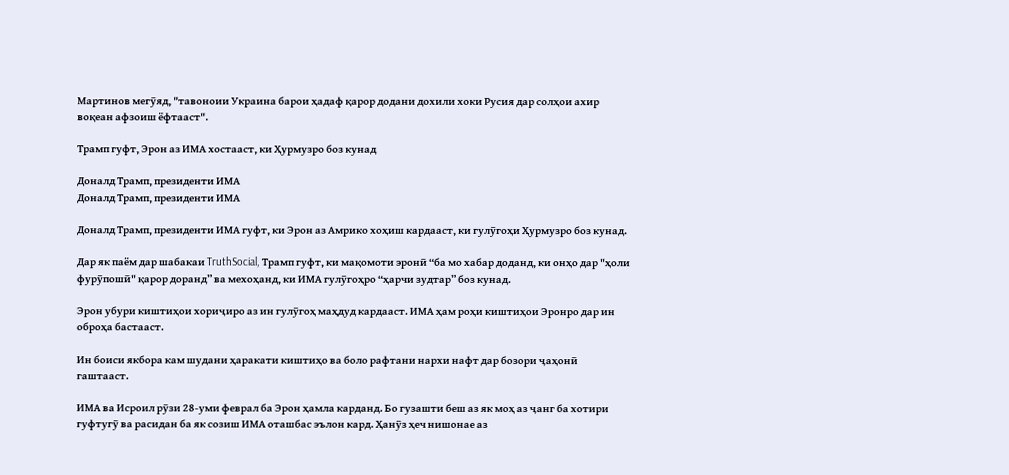Мартинов мегӯяд, "тавоноии Украина барои ҳадаф қарор додани дохили хоки Русия дар солҳои ахир воқеан афзоиш ёфтааст".

Трамп гуфт, Эрон аз ИМА хостааст, ки Ҳурмузро боз кунад

Доналд Трамп, президенти ИМА
Доналд Трамп, президенти ИМА

Доналд Трамп, президенти ИМА гуфт, ки Эрон аз Амрико хоҳиш кардааст, ки гулӯгоҳи Ҳурмузро боз кунад.

Дар як паём дар шабакаи TruthSocial, Трамп гуфт, ки мақомоти эронӣ “ба мо хабар доданд, ки онҳо дар "ҳоли фурӯпошӣ" қарор доранд” ва мехоҳанд, ки ИМА гулӯгоҳро “ҳарчи зудтар” боз кунад.

Эрон убури киштиҳои хориҷиро аз ин гулӯгоҳ маҳдуд кардааст. ИМА ҳам роҳи киштиҳои Эронро дар ин оброҳа бастааст.

Ин боиси якбора кам шудани ҳаракати киштиҳо ва боло рафтани нархи нафт дар бозори ҷаҳонӣ гаштааст.

ИМА ва Исроил рӯзи 28-уми феврал ба Эрон ҳамла карданд. Бо гузашти беш аз як моҳ аз ҷанг ба хотири гуфтугӯ ва расидан ба як созиш ИМА оташбас эълон кард. Ҳанӯз ҳеч нишонае аз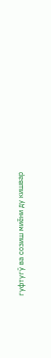гуфтугӯ ва созиш миёни ду кишвар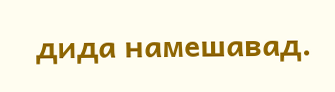дида намешавад.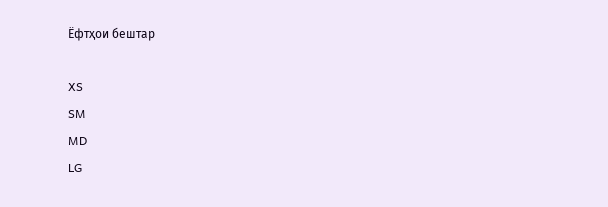Ёфтҳои бештар

XS
SM
MD
LG